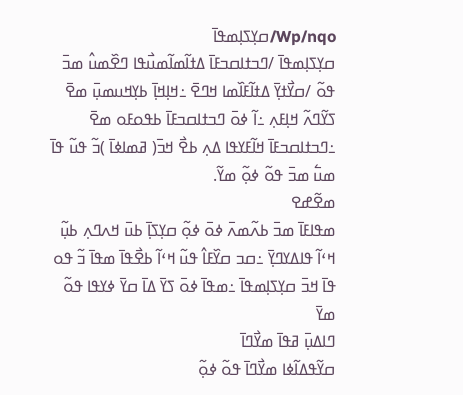Wp/nqo/ߛߌ߲ߖߊ߲ߘߟߊ߫
ߛߌ߲ߖߊ߲ߘߟߊ߫ /ߣߏߙߊߛߏߓߊ߫ ߡߙߊ߬ߘߊ߬ߘߎ߯ߟߊ ߣߐ߰ߘߎ߮ ߘߏ߫ ߟߋ߬ /ߛߌ߯ߙߌ߲߫ ߡߙߊ߬ߓߊ߰ߘߊ ߞߣߐ߫ ߸ߞߊ߲ߞߊ߲߫ ߕߌ߲ߞߎߘߎ߲߫ ߘߐ߫ ߖߌ߬ߣߍ߬ ߞߊ߲ߓߍ߲ ߸ߊ߬ ߦߋ߫ ߣߏߙߊߛߏߓߊ߫ ߕߟߋߓߋ ߘߐ߫ ߸ߣߏߙߊߛߏߓߊ߫ ߞߊ߬ߓߌߟߊ ߡߍ߲ ߕߐ߯ ߞߏ߫( ߥߘߊߦߊ߫ )ߏ߬ ߟߎ߬ ߟߊ߫ ߘߎ߱ ߘߏ߫ ߟߋ߬ ߦߋ߲߬ ߘߌ߬.
ߘߐ߬ߝߐ
ߘߟߊߓߊ߫ ߘߏ߫ ߕߍ߬ߘߍ߫ ߦߋ߫ ߦߋ߲߬ ߛߌ߲ߖߊ߲߫ ߕߎ߫ ߞߍߣߍ߲ ߕߎ߲߬ ߞߵߊ߬ ߟߊߡߌߣߌ߲߫ ߸ߛߏ ߛߌ߰ߓߊ߮ ߟߎ߬ ߞߵߊ߬ ߕߐ߯ߟߊ߫ ߘߟߊ߫ ߏ߬ ߟߋ ߟߊ߫ ߞߏ߫ ߛߌ߲ߖߊ߲ߘߟߊ߫ ߸ߘߟߊ߫ ߦߋ߫ ߖߌ߫ ߡߊ߫ ߛߌ߫ ߦߌߟߊ ߟߋ߬ ߘߌ߫
ߣߊߡߎ߲߫ ߥߟߊ߫ ߘߌ߯ߣߊ߫
ߛߌ߬ߟߡߊ߬ߦߊ ߘߌ߯ߣߊ߫ ߟߋ߬ ߦߋ߲߬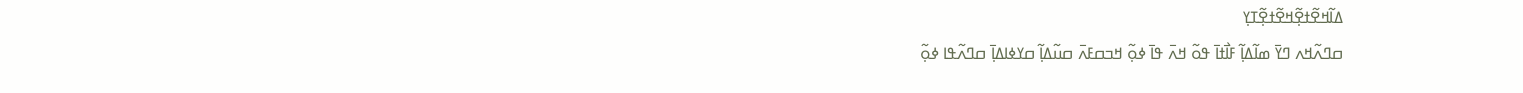ߡߊ߬ߞߐ߬ߙߐ߲߬ߞߐ߬ߙߐ߲߬ߠߌ߲
ߛߣߍ߬ߞߍ ߣߌ߫ ߘߊ߬ߡߊ߲߬ ߓߊ߯ߙߊ߫ ߟߋ߬ ߞߍ߫ ߟߊ߫ ߦߋ߲߬ ߞߏߛߓߍ߫ ߛߎ߬ߡߊ߲߬ ߛߌߦߊߡߊ߲߫ ߛߣߍ߬ߟߊ ߦߋ߲߬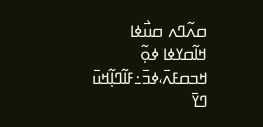ߛߍ߬ߣߍ ߛߎ߯ߦߊ ߞߊ߬ߛߌߦߊ ߦߋ߲߬ ߞߏߛߓߍ߫،ߦߏ߫߸ߓߊ߬ߣߊ߲߬ߞߎ߫ ߣߌ߫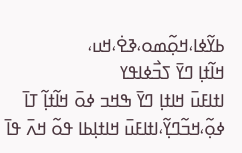ߕߌ߬ߦߊ،ߞߋ߲߬ߘߋ،ߢߐ߭،ߞߎ،
ߞߊ߬ߙߊ߲ ߣߌ߫ ߖߏ߯ߦߊߟߌ
ߊߙߊߓߎ߫ ߞߊߙߊ߲ ߣߌ߫ ߒߞߏ ߦߋ߫ ߞߊ߬ߙߊ߲߬ ߠߊ߫ ߦߋ߲߬،ߞߏ߬ߣߌ߲߬،ߊߙߊߓߎ߫ ߞߊߙߊ߲ߕߊ ߟߋ߬ ߞߍ߫ ߟߊ߫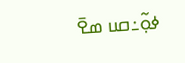ߦߋ߲߬߸ߛߎ ߘߐ߫